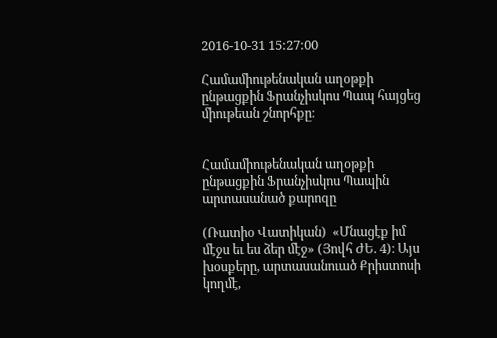2016-10-31 15:27:00

Համամիութենական աղօթքի ընթացքին Ֆրանչիսկոս Պապ հայցեց միութեան շնորհքը։


Համամիութենական աղօթքի ընթացքին Ֆրանչիսկոս Պապին արտասանած քարոզը

(Ռատիօ Վատիկան)  «Մնացէք իմ մէջս եւ ես ձեր մէջ» (Յովհ ԺԵ. 4)։ Այս խօսքերը, արտասանուած Քրիստոսի կողմէ,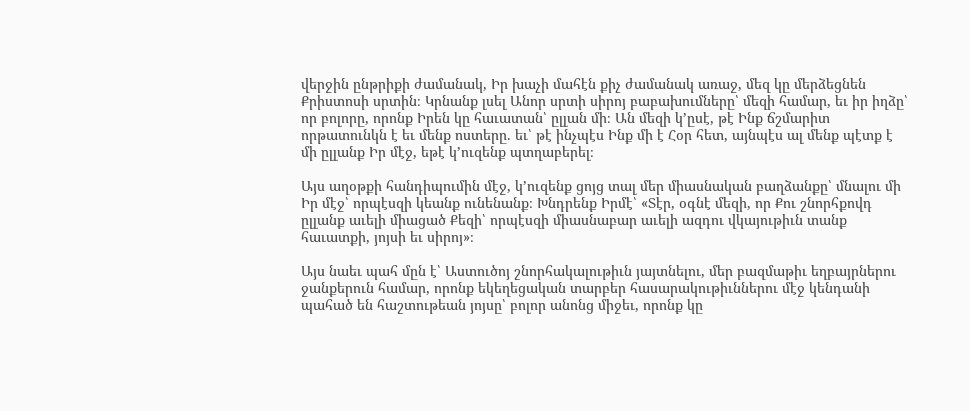վերջին ընթրիքի ժամանակ, Իր խաչի մահէն քիչ ժամանակ առաջ, մեզ կը մերձեցնեն Քրիստոսի սրտին։ Կրնանք լսել Անոր սրտի սիրոյ բաբախումները՝ մեզի համար, եւ իր իղձը՝ որ բոլորը, որոնք Իրեն կը հաւատան՝ ըլլան մի։ Ան մեզի կʼըսէ, թէ Ինք ճշմարիտ որթատունկն է եւ մենք ոստերը. եւ՝ թէ ինչպէս Ինք մի է Հօր հետ, այնպէս ալ մենք պէտք է մի ըլլանք Իր մէջ, եթէ կʼուզենք պտղաբերել։

Այս աղօթքի հանդիպումին մէջ, կʼուզենք ցոյց տալ մեր միասնական բաղձանքը՝ մնալու մի Իր մէջ՝ որպէսզի կեանք ունենանք։ Խնդրենք Իրմէ՝ «Տէր, օգնէ մեզի, որ Քու շնորհքովդ ըլլանք աւելի միացած Քեզի՝ որպէսզի միասնաբար աւելի ազդու վկայութիւն տանք հաւատքի, յոյսի եւ սիրոյ»։

Այս նաեւ պահ մըն է՝ Աստուծոյ շնորհակալութիւն յայտնելու, մեր բազմաթիւ եղբայրներու ջանքերուն համար, որոնք եկեղեցական տարբեր հասարակութիւններու մէջ կենդանի պահած են հաշտութեան յոյսը՝ բոլոր անոնց միջեւ, որոնք կը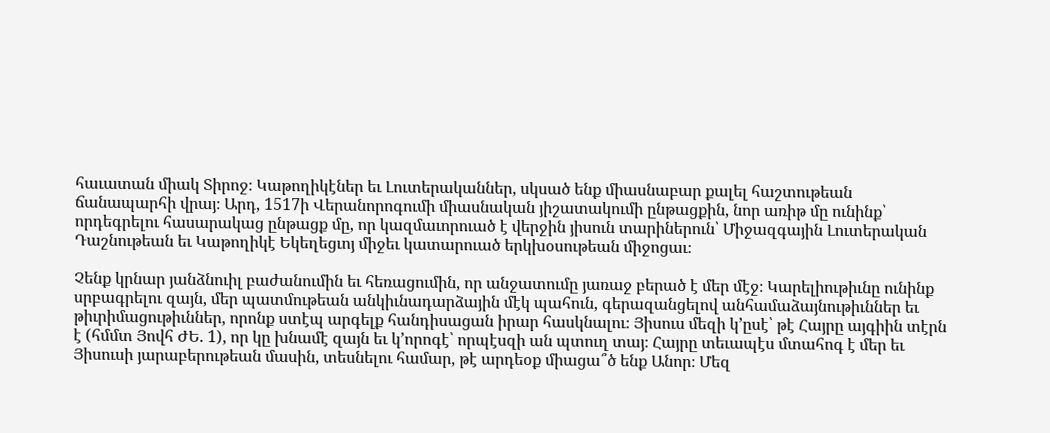հաւատան միակ Տիրոջ։ Կաթողիկէներ եւ Լուտերականներ, սկսած ենք միասնաբար քալել հաշտութեան ճանապարհի վրայ։ Արդ, 1517ի Վերանորոգումի միասնական յիշատակումի ընթացքին, նոր առիթ մը ունինք՝ որդեգրելու հասարակաց ընթացք մը, որ կազմաւորուած է վերջին յիսուն տարիներուն՝ Միջազգային Լուտերական Դաշնութեան եւ Կաթողիկէ Եկեղեցւոյ միջեւ կատարուած երկխօսութեան միջոցաւ։

Չենք կրնար յանձնուիլ բաժանումին եւ հեռացումին, որ անջատումը յառաջ բերած է մեր մէջ։ Կարելիութիւնը ունինք սրբագրելու զայն, մեր պատմութեան անկիւնադարձային մէկ պահուն, գերազանցելով անհամաձայնութիւններ եւ թիւրիմացութիւններ, որոնք ստէպ արգելք հանդիսացան իրար հասկնալու։ Յիսուս մեզի կʼըսէ՝ թէ Հայրը այգիին տէրն է (հմմտ Յովհ ԺԵ. 1), որ կը խնամէ զայն եւ կʼորոգէ՝ որպէսզի ան պտուղ տայ։ Հայրը տեւապէս մտահոգ է մեր եւ Յիսուսի յարաբերութեան մասին, տեսնելու համար, թէ արդեօք միացա՞ծ ենք Անոր։ Մեզ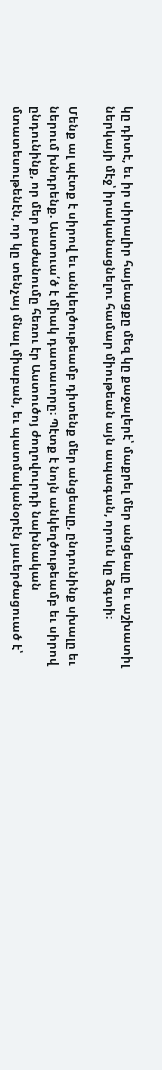կը դիտէ, եւ իր սիրալիր հայեացքը մեզ կը քաջալերէ՝ մաքրել մեր անցեալը եւ աշխատիլ ներկայի մէջ՝ իրականացնելու համար միութեան այն ապագան, որուն կը ձգտի։

Մենք ալ պէտք է սիրով եւ անկեղծութեամբ դիտենք մեր անցեալը, ընդունինք սխալը եւ ներում խնդրենք. Աստուա՛ծ է միակ դատաւորը։ Պէտք է նոյն անկեղծութեամբ եւ սիրով ընդունինք, որ մեր բաժանումը հեռու էր Աստուծոյ ժողովուրդի նախնական մտատեսութենէն, որ կը տենչայ մնալ միաբան, եւ պատմականօրէն յաւերժացուած է՝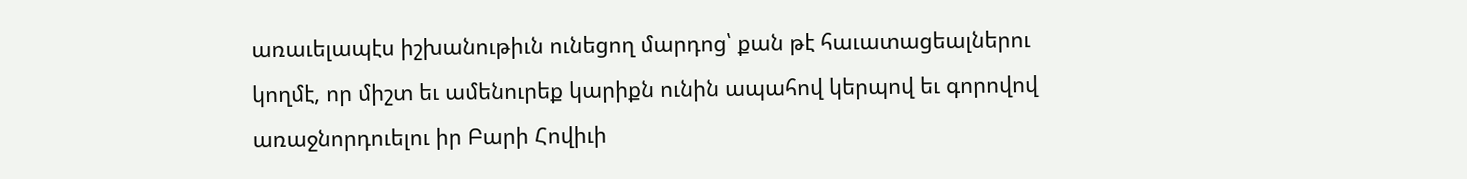առաւելապէս իշխանութիւն ունեցող մարդոց՝ քան թէ հաւատացեալներու կողմէ, որ միշտ եւ ամենուրեք կարիքն ունին ապահով կերպով եւ գորովով առաջնորդուելու իր Բարի Հովիւի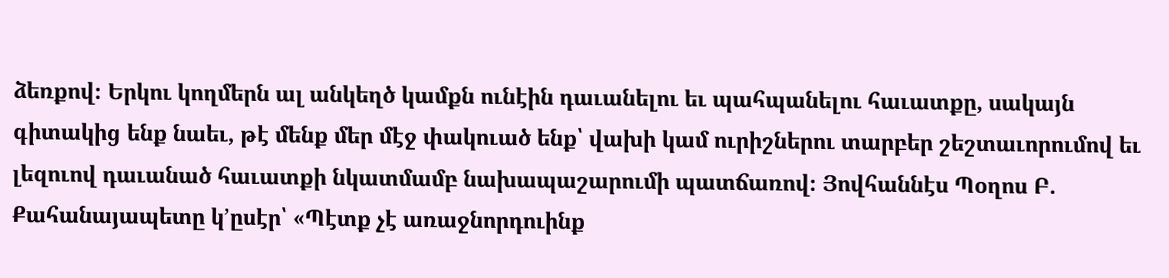ձեռքով։ Երկու կողմերն ալ անկեղծ կամքն ունէին դաւանելու եւ պահպանելու հաւատքը, սակայն գիտակից ենք նաեւ, թէ մենք մեր մէջ փակուած ենք՝ վախի կամ ուրիշներու տարբեր շեշտաւորումով եւ լեզուով դաւանած հաւատքի նկատմամբ նախապաշարումի պատճառով։ Յովհաննէս Պօղոս Բ. Քահանայապետը կʼըսէր՝ «Պէտք չէ առաջնորդուինք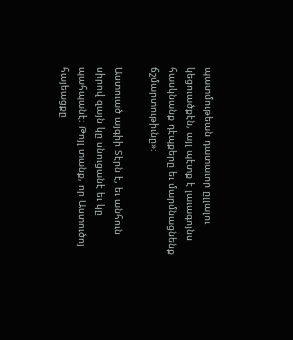պատմութեան դատաւոր ըլլալու կեցուածքէն, այլ պէտք է լաւագոյնս հասկնանք դէպքերը եւ մարմնացնենք ճշմարտութիւնը»։

Աստուած այգիի Տէրն է, եւ անհուն սիրով զայն կը սնուցանէ եւ կը պահպանէ։ Թոյլ տանք, որ Աստուծոյ հայեացքը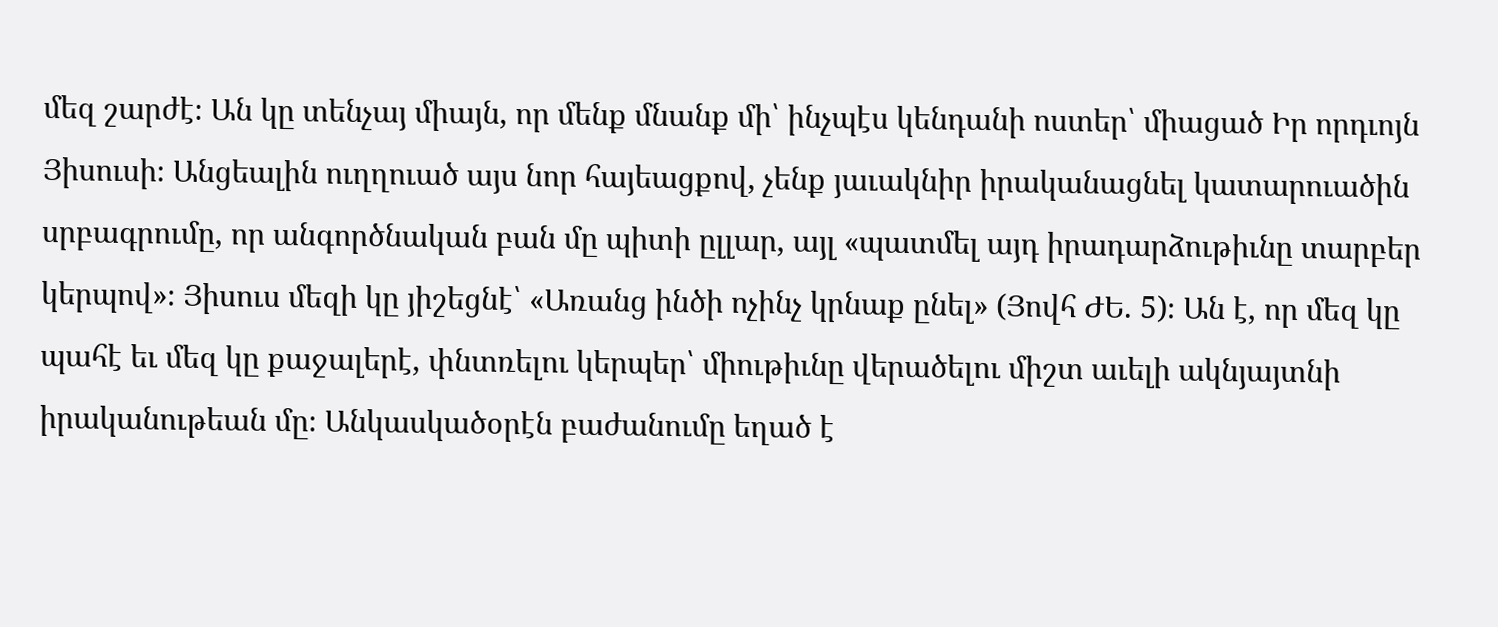մեզ շարժէ։ Ան կը տենչայ միայն, որ մենք մնանք մի՝ ինչպէս կենդանի ոստեր՝ միացած Իր որդւոյն Յիսուսի։ Անցեալին ուղղուած այս նոր հայեացքով, չենք յաւակնիր իրականացնել կատարուածին սրբագրումը, որ անգործնական բան մը պիտի ըլլար, այլ «պատմել այդ իրադարձութիւնը տարբեր կերպով»։ Յիսուս մեզի կը յիշեցնէ՝ «Առանց ինծի ոչինչ կրնաք ընել» (Յովհ ԺԵ. 5)։ Ան է, որ մեզ կը պահէ եւ մեզ կը քաջալերէ, փնտռելու կերպեր՝ միութիւնը վերածելու միշտ աւելի ակնյայտնի իրականութեան մը։ Անկասկածօրէն բաժանումը եղած է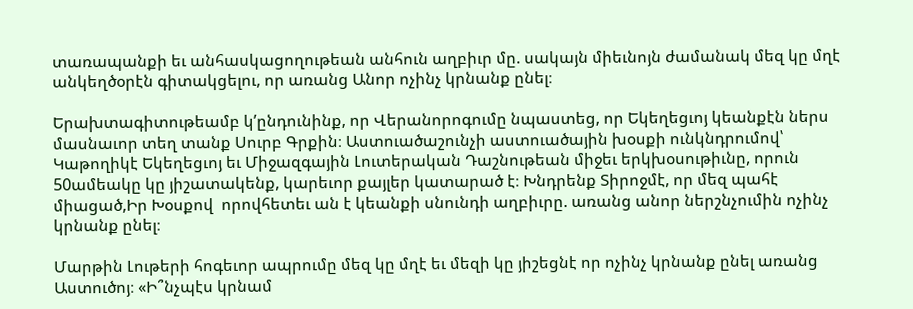տառապանքի եւ անհասկացողութեան անհուն աղբիւր մը. սակայն միեւնոյն ժամանակ մեզ կը մղէ անկեղծօրէն գիտակցելու, որ առանց Անոր ոչինչ կրնանք ընել։

Երախտագիտութեամբ կʼընդունինք, որ Վերանորոգումը նպաստեց, որ Եկեղեցւոյ կեանքէն ներս մասնաւոր տեղ տանք Սուրբ Գրքին։ Աստուածաշունչի աստուածային խօսքի ունկնդրումով՝ Կաթողիկէ Եկեղեցւոյ եւ Միջազգային Լուտերական Դաշնութեան միջեւ երկխօսութիւնը, որուն 50ամեակը կը յիշատակենք, կարեւոր քայլեր կատարած է։ Խնդրենք Տիրոջմէ, որ մեզ պահէ միացած,Իր Խօսքով  որովհետեւ ան է կեանքի սնունդի աղբիւրը. առանց անոր ներշնչումին ոչինչ կրնանք ընել։

Մարթին Լութերի հոգեւոր ապրումը մեզ կը մղէ եւ մեզի կը յիշեցնէ որ ոչինչ կրնանք ընել առանց Աստուծոյ։ «Ի՞նչպէս կրնամ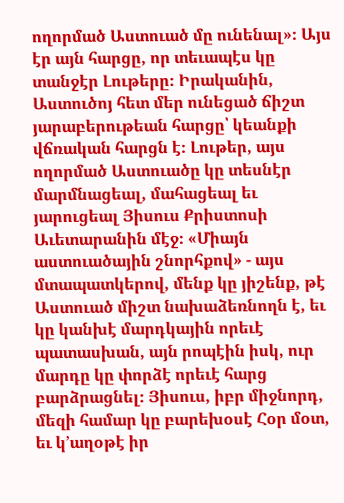ողորմած Աստուած մը ունենալ»։ Այս էր այն հարցը, որ տեւապէս կը տանջէր Լութերը։ Իրականին, Աստուծոյ հետ մեր ունեցած ճիշտ յարաբերութեան հարցը՝ կեանքի վճռական հարցն է։ Լութեր, այս ողորմած Աստուածը կը տեսնէր մարմնացեալ, մահացեալ եւ յարուցեալ Յիսուս Քրիստոսի Աւետարանին մէջ։ «Միայն աստուածային շնորհքով» - այս մտապատկերով, մենք կը յիշենք, թէ Աստուած միշտ նախաձեռնողն է, եւ կը կանխէ մարդկային որեւէ պատասխան, այն րոպէին իսկ, ուր մարդը կը փորձէ որեւէ հարց բարձրացնել։ Յիսուս, իբր միջնորդ, մեզի համար կը բարեխօսէ Հօր մօտ, եւ կʼաղօթէ իր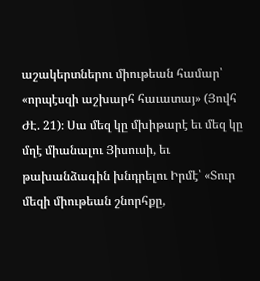աշակերտներու միութեան համար՝ «որպէսզի աշխարհ հաւատայ» (Յովհ ԺԷ. 21)։ Սա մեզ կը մխիթարէ եւ մեզ կը մղէ միանալու Յիսուսի, եւ թախանձագին խնդրելու Իրմէ՝ «Տուր մեզի միութեան շնորհքը,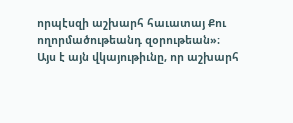որպէսզի աշխարհ հաւատայ Քու ողորմածութեանդ զօրութեան»։ Այս է այն վկայութիւնը, որ աշխարհ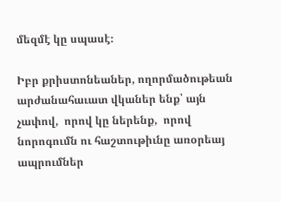մեզմէ կը սպասէ։

Իբր քրիստոնեաներ, ողորմածութեան արժանահաւատ վկաներ ենք՝ այն չափով,  որով կը ներենք,  որով նորոգումն ու հաշտութիւնը առօրեայ ապրումներ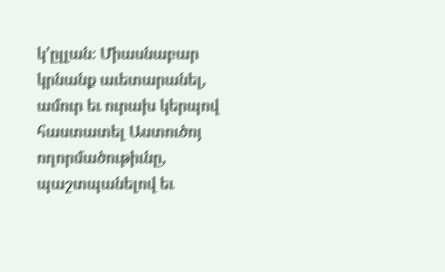կʼըլլան։ Միասնաբար կրնանք աւետարանել, ամուր եւ ուրախ կերպով հաստատել Աստուծոյ ողորմածութիւնը, պաշտպանելով եւ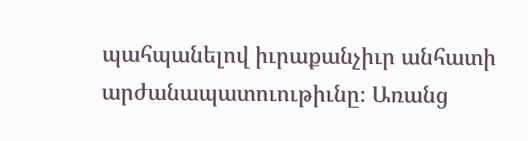պահպանելով իւրաքանչիւր անհատի արժանապատուութիւնը։ Առանց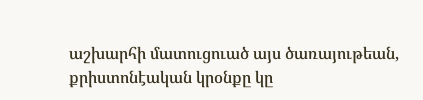աշխարհի մատուցուած այս ծառայութեան, քրիստոնէական կրօնքը կը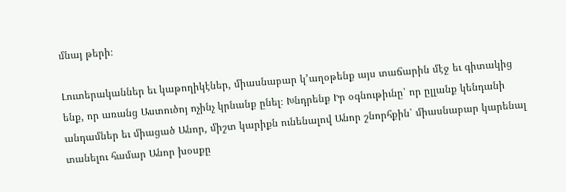մնայ թերի։

Լուտերականներ եւ կաթողիկէներ, միասնաբար կʼաղօթենք այս տաճարին մէջ եւ գիտակից ենք, որ առանց Աստուծոյ ոչինչ կրնանք ընել։ Խնդրենք Իր օգնութիւնը՝ որ ըլլանք կենդանի անդամներ եւ միացած Անոր, միշտ կարիքն ունենալով Անոր շնորհքին՝ միասնաբար կարենալ տանելու համար Անոր խօսքը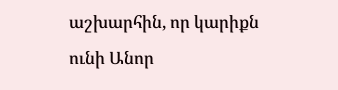աշխարհին, որ կարիքն ունի Անոր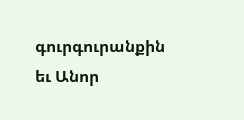գուրգուրանքին եւ Անոր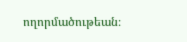ողորմածութեան։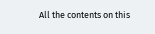All the contents on this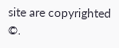site are copyrighted ©.